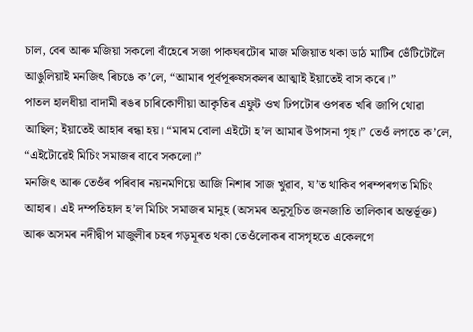চাল, বেৰ আৰু মজিয়া সকলো বাঁহেৰে সজা পাকঘৰটোৰ মাজ মজিয়াত থকা ডাঠ মাটিৰ ভেঁটিটোলৈ আঙুলিয়াই মনজিৎ ৰিচঙে ক’লে, “আমাৰ পূৰ্বপূৰুষসকলৰ আত্মাই ইয়াতেই বাস কৰে।”
পাতল হালধীয়া বাদামী ৰঙৰ চাৰিকোণীয়া আকৃতিৰ এফুট ওখ ঢিপটোৰ ওপৰত খৰি জাপি থোৱা আছিল; ইয়াতেই আহাৰ ৰন্ধা হয়। “মাৰম বোলা এইটো হ’ল আমাৰ উপাসনা গৃহ।” তেওঁ লগতে ক’লে, “এইটোৱেই মিচিং সমাজৰ বাবে সকলো।”
মনজিৎ আৰু তেওঁৰ পৰিবাৰ নয়নমণিয়ে আজি নিশাৰ সাজ খুৱাব, য’ত থাকিব পৰম্পৰগত মিচিং আহাৰ। এই দম্পতিহাল হ’ল মিচিং সমাজৰ মানুহ (অসমৰ অনুসূচিত জনজাতি তালিকাৰ অন্তৰ্ভূক্ত) আৰু অসমৰ নদীদ্বীপ মাজুলীৰ চহৰ গড়মূৰত থকা তেওঁলোকৰ বাসগৃহতে একেলগে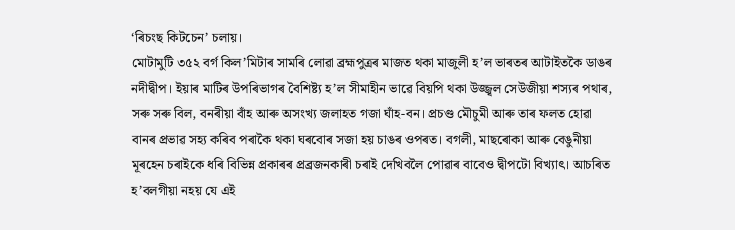‘ৰিচংছ কিটচেন’ চলায়।
মোটামুটি ৩৫২ বৰ্গ কিল’মিটাৰ সামৰি লোৱা ব্ৰহ্মপুত্ৰৰ মাজত থকা মাজুলী হ’ল ভাৰতৰ আটাইতকৈ ডাঙৰ নদীদ্বীপ। ইয়াৰ মাটিৰ উপৰিভাগৰ বৈশিষ্ট্য হ’ল সীমাহীন ভাৱে বিয়পি থকা উজ্জ্বল সেউজীয়া শস্যৰ পথাৰ, সৰু সৰু বিল, বনৰীয়া বাঁহ আৰু অসংখ্য জলাহত গজা ঘাঁহ-বন। প্ৰচণ্ড মৌচুমী আৰু তাৰ ফলত হোৱা বানৰ প্ৰভাৱ সহ্য কৰিব পৰাকৈ থকা ঘৰবোৰ সজা হয় চাঙৰ ওপৰত। বগলী, মাছৰোকা আৰু বেঙুনীয়া মূৰহেন চৰাইকে ধৰি বিভিন্ন প্ৰকাৰৰ প্ৰব্ৰজনকাৰী চৰাই দেখিবলৈ পোৱাৰ বাবেও দ্বীপটো বিখ্যাৎ। আচৰিত হ’বলগীয়া নহয় যে এই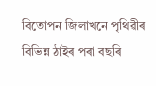বিতোপন জিলাখনে পৃথিৱীৰ বিভিন্ন ঠাইৰ পৰা বছৰি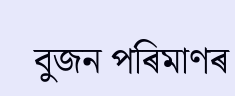বুজন পৰিমাণৰ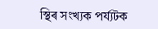স্থিৰ সংখ্যক পৰ্য্যটক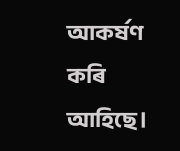আকৰ্ষণ কৰি আহিছে।